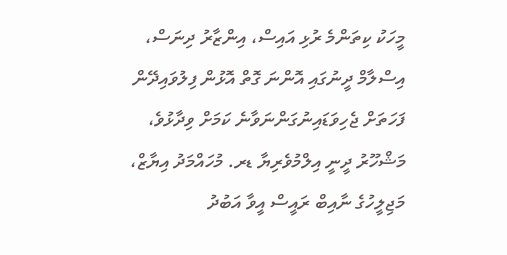މީހަކު ކިތަންމެ ރުޅި އައިސް، އިންޒާރު ދިނަސް، އިސްލާމް ދީނުގައި އޮންނަ ގޮތް އޮޅުން ފިލުވައިދޭން ފަހަތަށް ޖެހިވަޑައިނުގަންނަވާނެ ކަމަށް ވިދާޅުވެ، މަޝްހޫރު ދީނީ އިލްމުވެރިޔާ ޑރ. މުހައްމަދު އިޔާޒް، މަޖިލީހުގެ ނާއިބް ރައީސް އީވާ އަބުދު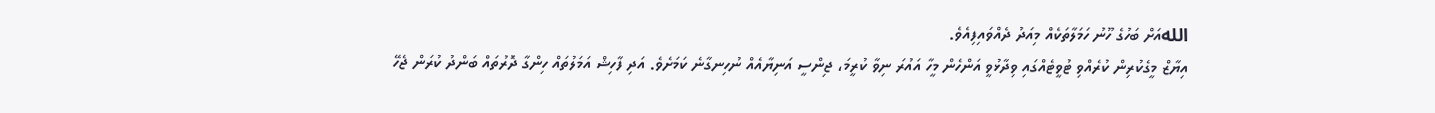اللهއަށް ބަހުގެ ހޫނު ހަމަލާތަކެއް މިއަދު ދެއްވައިފިއެވެ.
އިޔާޒް މީގެކުރިން ކުރެއްވި ޓުވީޓެއްގައި ވިދާޅުވީ އަންހެން މީހާ އައުރަ ނިވާ ކުރީމަ، ޖިންސީ އަނިޔާއެއް ނުހިނގާނެ ކަމަށެވެ. އަދި ފާހިޝް އަމަލުތައް ހިންގާ ދޮރުތައް ބަންދު ކުރަން ޖެހޭ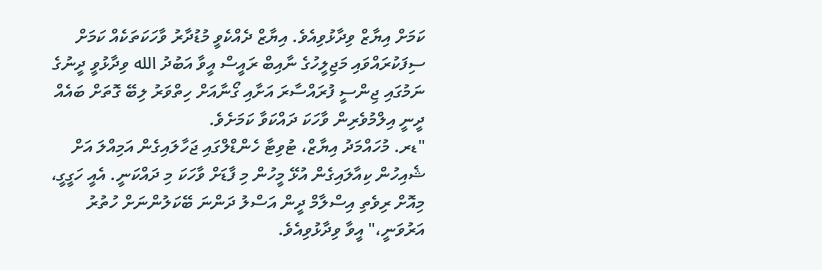ކަމަށް އިޔާޒް ވިދާޅުވިއެވެ. އިޔާޒް ދެއްކެވީ މުޑުދާރު ވާހަކަތަކެއް ކަމަށް ސިފަކުރައްވައި މަޖިލީހުގެ ނާއިބް ރައީސް އީވާ އަބުދު الله ވިދާޅުވީ ދީނުގެ ނަމުގައި ޖިންސީ ފުރައްސާރަ އަށާއި ގޯނާއަށް ހިތްވަރު ލިބޭ ގޮތަށް ބައެއް ދީނީ އިލްމުވެރިން ވާހަކަ ދައްކަވާ ކަމަށެވެ.
"ޑރ. މުހައްމަދު އިޔާޒް، ޓުވިޓާ ހެންޑްލްގައި ޖަހާލައިގެން އަމިއްލަ އަށް ޝެއިހުން ކިއާލައިގެން އުޅޭ މީހުން މި ފާޑަށް ވާހަކަ މި ދައްކަނީ. އެއީ ހަގީގީ، މިއޮށް ރިވެތި އިސްލާމް ދީން އަސްލު ދަންނަ ބޭކަލުންނަށް ހުތުރު އަރުވަނީ،" އީވާ ވިދާޅުވިއެވެ.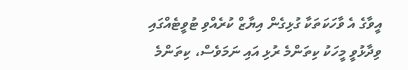އީވާގެ އެ ވާހަކަތަކާ ގުޅިގެން އިޔާޒް ކުރެއްވި ޓުވީޓެއްގައި ވިދާޅުވީ މީހަކު ކިތަންމެ ރުޅި އައި ނަމަވެސް، ކިތަންމެ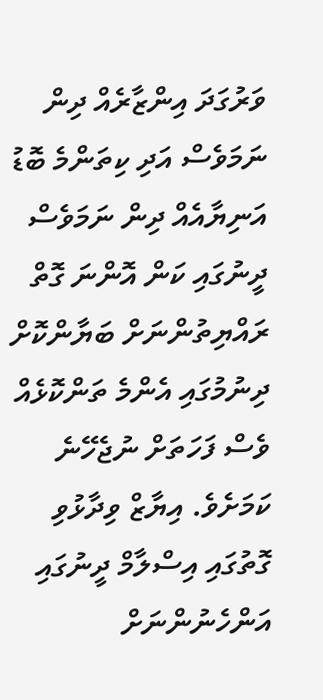ވަރުގަދަ އިންޒާރެއް ދިން ނަމަވެސް އަދި ކިތަންމެ ބޮޑު އަނިޔާއެއް ދިން ނަމަވެސް ދީނުގައި ކަން އޮންނަ ގޮތް ރައްޔިތުންނަށް ބަޔާންކޮށް ދިނުމުގައި އެންމެ ތަންކޮޅެއް ވެސް ފަހަތަށް ނުޖެހޭނެ ކަމަށެވެ. އިޔާޒް ވިދާޅުވި ގޮތުގައި އިސްލާމް ދީނުގައި އަންހެނުންނަށް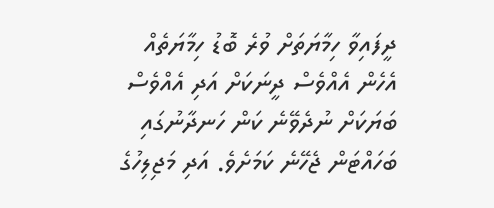ދީފައިވާ ހިމާޔަތަށް ވުރެ ބޮޑު ހިމާޔަތެއް އެހެން އެއްވެސް ދީނަކަށް އަދި އެއްވެސް ބަޔަކަށް ނުދެވޭނެ ކަން ހަނދާނުގައި ބަހައްޓަން ޖެހޭނެ ކަމަށެވެ. އަދި މަޖިލިހުގެ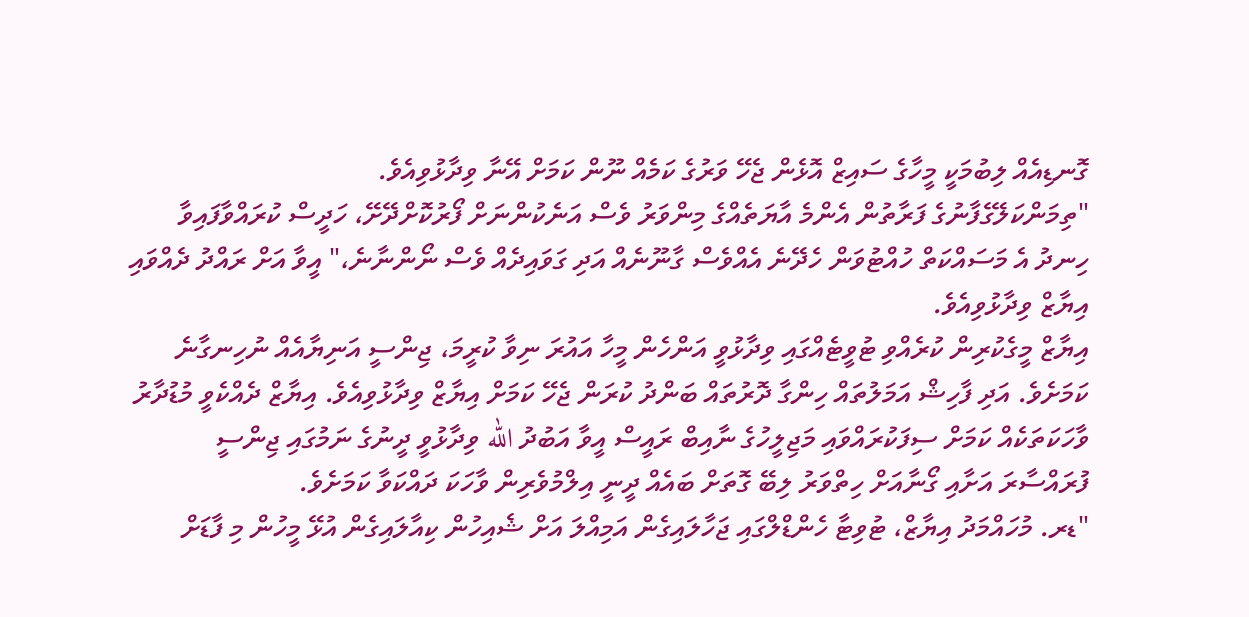ގޮނޑިއެއް ލިބުމަކީ މީހާގެ ސައިޒް އޮޅެން ޖެހޭ ވަރުގެ ކަމެއް ނޫން ކަމަށް އޭނާ ވިދާޅުވިއެވެ.
"ތިމަންކަލޭގެފާނުގެ ފަރާތުން އެންމެ އާޔަތެއްގެ މިންވަރު ވެސް އަނެކުންނަށް ފޯރުކޮށްދޭށޭ، ހަދީސް ކުރައްވާފައިވާ ހިނދު އެ މަސައްކަތް ހުއްޓުވަން ހެދޭނެ އެއްވެސް ގާނޫނެއް އަދި ގަވައިދެއް ވެސް ނޯންނާނެ،" އީވާ އަށް ރައްދު ދެއްވައި އިޔާޒް ވިދާޅުވިއެވެ.
އިޔާޒް މީގެކުރިން ކުރެއްވި ޓުވީޓެއްގައި ވިދާޅުވީ އަންހެން މީހާ އައުރަ ނިވާ ކުރީމަ، ޖިންސީ އަނިޔާއެއް ނުހިނގާނެ ކަމަށެވެ. އަދި ފާހިޝް އަމަލުތައް ހިންގާ ދޮރުތައް ބަންދު ކުރަން ޖެހޭ ކަމަށް އިޔާޒް ވިދާޅުވިއެވެ. އިޔާޒް ދެއްކެވީ މުޑުދާރު ވާހަކަތަކެއް ކަމަށް ސިފަކުރައްވައި މަޖިލީހުގެ ނާއިބް ރައީސް އީވާ އަބުދު الله ވިދާޅުވީ ދީނުގެ ނަމުގައި ޖިންސީ ފުރައްސާރަ އަށާއި ގޯނާއަށް ހިތްވަރު ލިބޭ ގޮތަށް ބައެއް ދީނީ އިލްމުވެރިން ވާހަކަ ދައްކަވާ ކަމަށެވެ.
"ޑރ. މުހައްމަދު އިޔާޒް، ޓުވިޓާ ހެންޑްލްގައި ޖަހާލައިގެން އަމިއްލަ އަށް ޝެއިހުން ކިއާލައިގެން އުޅޭ މީހުން މި ފާޑަށް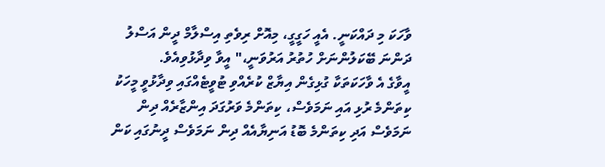ވާހަކަ މި ދައްކަނީ. އެއީ ހަގީގީ، މިއޮށް ރިވެތި އިސްލާމް ދީން އަސްލު ދަންނަ ބޭކަލުންނަށް ހުތުރު އަރުވަނީ،" އީވާ ވިދާޅުވިއެވެ.
އީވާގެ އެ ވާހަކަތަކާ ގުޅިގެން އިޔާޒް ކުރެއްވި ޓުވީޓެއްގައި ވިދާޅުވީ މީހަކު ކިތަންމެ ރުޅި އައި ނަމަވެސް، ކިތަންމެ ވަރުގަދަ އިންޒާރެއް ދިން ނަމަވެސް އަދި ކިތަންމެ ބޮޑު އަނިޔާއެއް ދިން ނަމަވެސް ދީނުގައި ކަން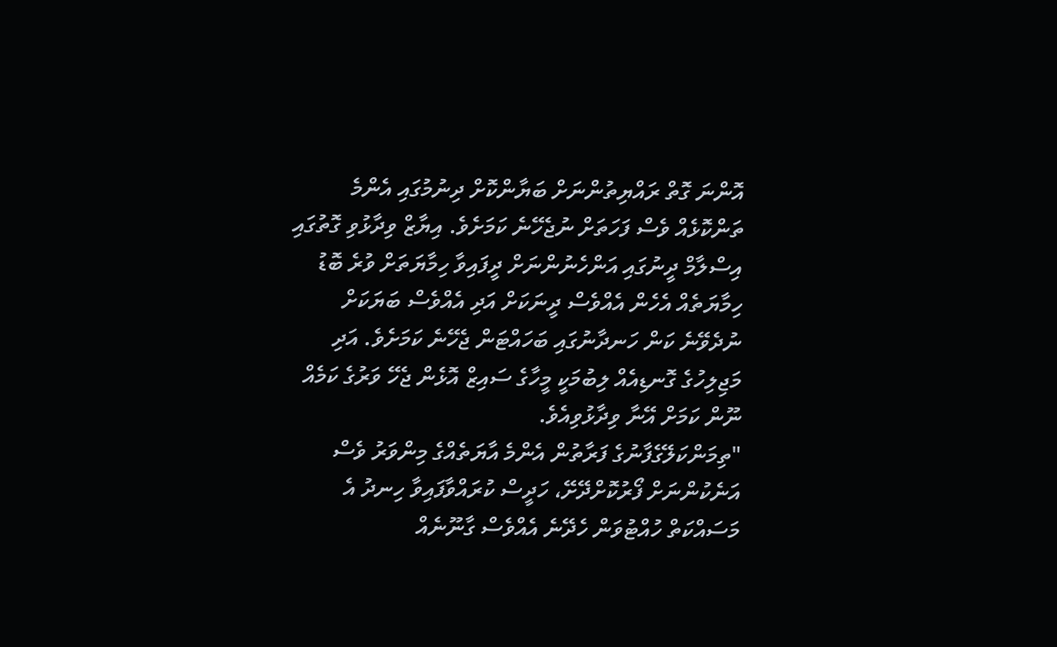އޮންނަ ގޮތް ރައްޔިތުންނަށް ބަޔާންކޮށް ދިނުމުގައި އެންމެ ތަންކޮޅެއް ވެސް ފަހަތަށް ނުޖެހޭނެ ކަމަށެވެ. އިޔާޒް ވިދާޅުވި ގޮތުގައި އިސްލާމް ދީނުގައި އަންހެނުންނަށް ދީފައިވާ ހިމާޔަތަށް ވުރެ ބޮޑު ހިމާޔަތެއް އެހެން އެއްވެސް ދީނަކަށް އަދި އެއްވެސް ބަޔަކަށް ނުދެވޭނެ ކަން ހަނދާނުގައި ބަހައްޓަން ޖެހޭނެ ކަމަށެވެ. އަދި މަޖިލިހުގެ ގޮނޑިއެއް ލިބުމަކީ މީހާގެ ސައިޒް އޮޅެން ޖެހޭ ވަރުގެ ކަމެއް ނޫން ކަމަށް އޭނާ ވިދާޅުވިއެވެ.
"ތިމަންކަލޭގެފާނުގެ ފަރާތުން އެންމެ އާޔަތެއްގެ މިންވަރު ވެސް އަނެކުންނަށް ފޯރުކޮށްދޭށޭ، ހަދީސް ކުރައްވާފައިވާ ހިނދު އެ މަސައްކަތް ހުއްޓުވަން ހެދޭނެ އެއްވެސް ގާނޫނެއް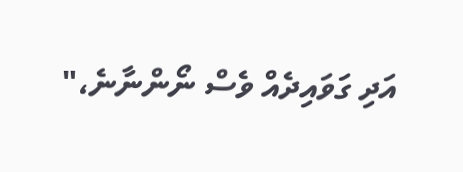އަދި ގަވައިދެއް ވެސް ނޯންނާނެ،"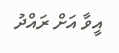އީވާ އަށް ރައްދު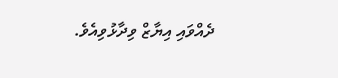ދެއްވައި އިޔާޒް ވިދާޅުވިއެވެ.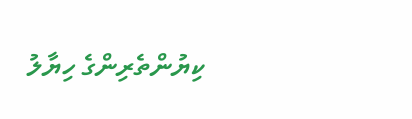ކިޔުންތެރިންގެ ހިޔާލު